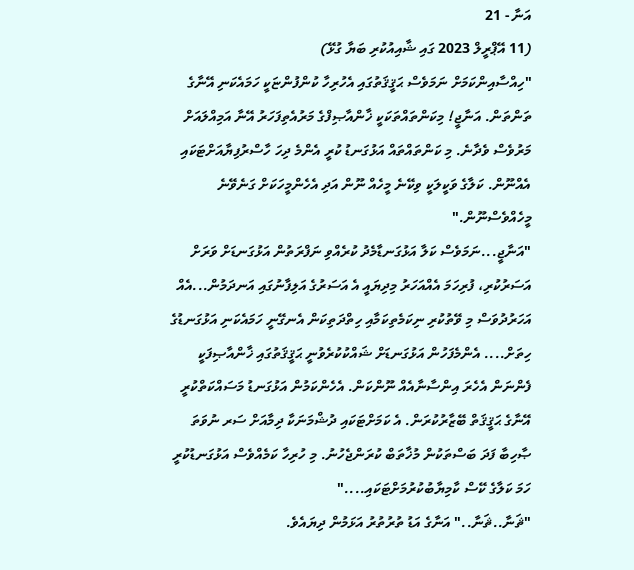އަނާ - 21
(11 އޭޕްރީލް 2023 ގައި ޝާއިއުކުރި ބަޔާ ގުޅޭ)
"ހިއްސާއިންކަމަށް ނަމަވެސް ޙަޤީޤަތުގައި އެހުރިހާ ކުންފުންޏަކީ ހަމައެކަނި އޭނާގެ ތަންތަން. އަނާޖީ! މިކަންތައްތަކަކީ ޚާންއާޞިފްގެ މަރުއެތިފަހަރު އޭނާ އަމިއްލައަށް މަރުވެސް ވެދާނެ. މި ކަންތައްތައް އަޅުގަނޑު ކުރީ އެންމެ ދިހަ ހާސްރުފިޔާއަށްޓަކައި އެއްނޫން. ކަލާގެ ވަކީލަކީ ވިކޭނެ މީހެއް ނޫން އަދި އެހެންމީހަކަށް ގަނެވޭނެ މީހެއްވެސްނޫން."
"އަނާޖީ...ނަމަވެސް ކަލާ އަޅުގަނޑާމެދު ކުރެއްވި ނަފްރަތުން އަޅުގަނޑަށް ވަރަށް އަސަރުކުރި، ފުރިހަމަ އެއްއަހަރު މިދިޔައީ އެ އަސަރުގެ އަލިފާނުގައި އަނދަމުން...އެއް އަހަރުދުވަސް މި ވޭތުކުރި ނިކަމެތިކަމާއި ހިތްދަތިކަން އެނގޭނީ ހަމައެކަނި އަޅުގަނޑުގެ ހިތަށް.... އެންމެފަހުން އަޅުގަނޑަށް ޝައްކުކުރެވުނީ ޙަޤީޤަތުގައި ޚާންއާޞިފަކީ ފެންނަން އެހެރަ އިންސާނާއެއް ނޫންކަން. އެހެންކަމުން އަޅުގަނޑު މަސައްކަތްކުރީ އޭނާގެ ޙަޤީޤަތް ބޭޒާރުކުރަން. އެ ކަމަށްޓަކައި ދުޝްމަނަކާ ދިމާއަށް ސަރ ނުވަތަ ޞާހިބާ ފަދަ ބަސްތަކުން މުޚާތަބް ކުރަންޖެހުނު. މި ހުރިހާ ކަމެއްވެސް އަޅުގަނޑުކުރީ ހަމަ ކަލާގެ ކޭސް ކާމިޔާބުކުރުމަށްޓަކައި...."
"ޘަނާ..ޘަނާ.." އަނާގެ އަޑު ތުރުތުރު އަޅަމުން ދިޔައެވެ.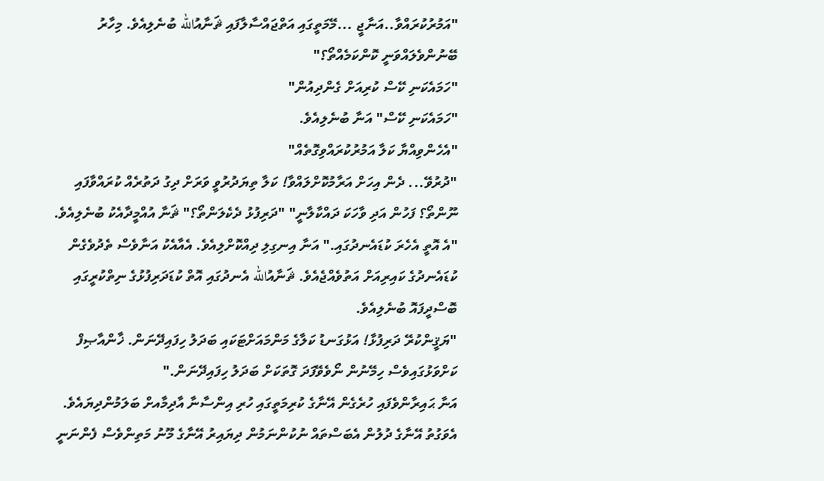"އަމުރުކުރައްވާ..އަނާޖީ ...މޭމަތީގައި އަތްޖައްސާލާފައި ޘަނާއުالله ބުނެލިއެވެ. މިހާރު ބޭނުންވެލައްވަނީ ކޮންކަމެއްތޯ؟"
"ހަމައެކަނި ކޭސް ކުރިއަށް ގެންދިއުން"
"ހަމައެކަނި ކޭސް" އަނާ ބުނެލިއެވެ.
"އެހެންވިއްޔާ ކަލާ އަމުރުކުރައްވިގޮތެއް"
"ދުރުވޭ... ދެން އިހަށް އަރާމުކޮށްލައްވާ! ކަލާ ތިޔަދުރުވީ ވަރަށް ދިގު ދަތުރެއް ކުރައްވާފައި ނޫންތޯ؟ ފަހުން އަދި ވާހަކަ ދައްކާލާނީ" "ދަރިފުޅު ދެކެލަންތޯ؟" ޘަނާ އުއްމީދާއެކު ބުނެލިއެވެ.
"އެ އޮތީ އެހެރަ ކުޑައެނދުގައި." އަނާ އިނގިލި ދިއްކޮށްލިއެވެ. އެއާއެކު އަނާވެސް ތެދުވެގެން ކުޑައެނދުގެ ކައިރިއަށް އަތުވެއްޖެއެވެ. ޘަނާއުالله އެނދުގައި އޮތް ކުޑަދަރިފުޅުގެ ނިތްކުރީގައި ބޮސްދީފައޮ ބުނެލިއެވެ.
"ޔަޤީންކުރޭ ދަރިފުޅާ! އަޅުގަނޑު ކަލާގެ މަންމައަށްޓަކައި ބަދަލު ހިފައިދޭނަން. ޚާންއާޞިފް ކަށްވަޅުގައިވެސް ހިމޭނުން ނޯވެވޭފަދަ ގޮތަކަށް ބަދަލު ހިފައިދޭނަން."
އަނާ ޙައިރާންވެފައި ހުރެގެން އޭނާގެ ކުރިމަތީގައި ހުރި އިންސާނާ އާދިމާއށް ބަލަމުންދިޔައެވެ. އެވަގުތު އޭނާގެ ދުލުން އެބަސްތައް ނުކުންނަމުން ދިޔައިރު އޭނާގެ މޫނު މަތިންވެސް ފެންނަނީ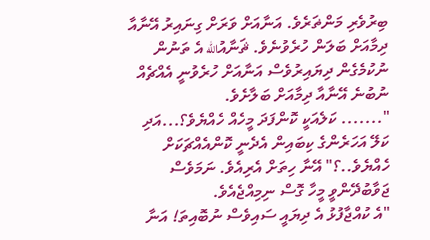ބިރުވެރި މަންޡަރެވެ. އަނާއަށް ވަރަށް ގިނައިރު އޭނާއާ ދިމާއަށް ބަލަން ހުރެވުނެވެ. ޘަނާއުالله އެ ތަނުން ނުކުމެގެން ދިޔައިރުވެސް އަނާއަށް ހުރެވުނީ އެއްޗެއް ނުބުނެ އޭނާއާ ދިމާއަށް ބަލާށެވެ.
"....... ކަލެއަކީ ކޮންފަދަ މީހެއް ހެއްޔެވެ؟...އަދި ކަލޭ އަހަރެންގެ ކިބައިން އެދެނީ ކޮންއެއްޗަކަށް ހެއްޔެވެ..؟" އޭނާ ހިތަށް އެރިއެވެ. ނަމަވެސް ޖަވާބުދޭންވީ މީހާ ގޮސް ނިމިއްޖެއެވެ.
"އެ ކުއްޖާފުޅު އެ ދިޔައީ ސައިވެސް ނުބޮއިތަ! އަނާ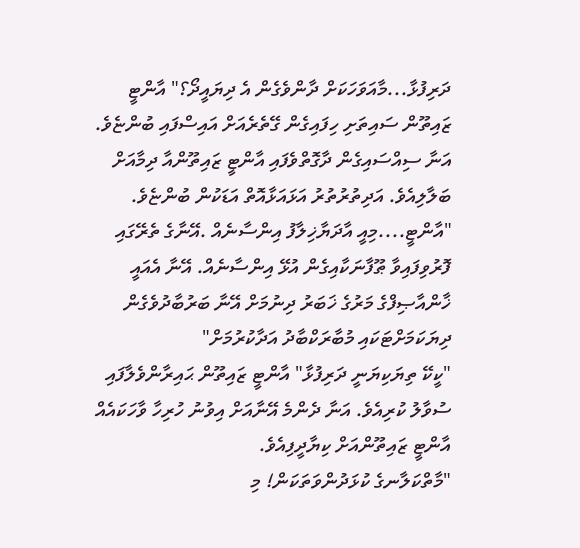ދަރިފުޅާ...މާއަވަހަކަށް ދާންވެގެން އެ ދިޔައީދޯ؟" އާންޓީ ޒައިތޫން ސައިތަށި ހިފައިގެން ގޭތެރެއަށް އައިސްފައި ބުންޏެވެ. އަނާ ސިއްސައިގެން ދާގޮތްވެފައި އާންޓީ ޒައިތޫންއާ ދިމާއަށް ބަލާލިއެވެ. އަދިތުރުތުރު އަޅައަޅާއޮތް އަޑަކުން ބުންޏެވެ.
"އާންޓީ....މިއީ އާދަޔާޚިލާފު އިންސާނެއް .އޭނާގެ ތެރޭގައި ފޮރުވިފައިވާ ޠޫފާނަކާއިގެން އުޅޭ އިންސާނެއް. އޭނާ އެއައީ ޚާންއާޞިފްގެ މަރުގެ ޚަބަރު ދިނުމަށް އޭނާ ބަރުބާދުވެގެން ދިޔަކަމަށްޓަކައި މުބާރަކްބާދު އަދާކުރުމަށް"
"ކީކޭ ތިޔަކިޔަނީ ދަރިފުޅާ" އާންޓީ ޒައިތޫން ޙައިރާންވެލާފައި ސުވާލު ކުރިއެވެ. އަނާ ދެންމެ އޭނާއަށް އިވުނު ހުރިހާ ވާހަކައެއް އާންޓީ ޒައިތޫންއަށް ކިޔާދީފިއެވެ.
"މާތްކަލާނގެ ކުޅަދުންވަތަކަން! މި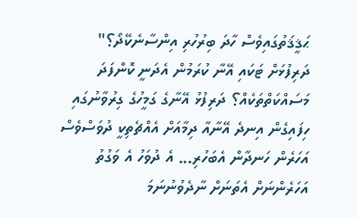ޙަޤީޤަތުގައިވެސް ހާދަ ބިރުހުރި އިންސާނެކޭދޯ؟" ދަރިފުޅަށް ޓަކައި އޭނާ ކުރަމުން އެދަނީ ކޮންފަދަ މަސައްކަތްތަކެއް؟ ދަރިފުޅު އޭނާގެ ގަމީހުގެ ގިރުވާނުގައި ހިފައިގެން އިނދެ އޭނާއާ ދިމާއަށް އެއްޗެތިކީ ދުވަސްވެސް އަހަރެން ހަނދާން އެބަހުރި... އެ ދުވަހު އެ ވަގުތު އަހަރެންނަށް އެތަނަށް ނާދެވުނުނަމަ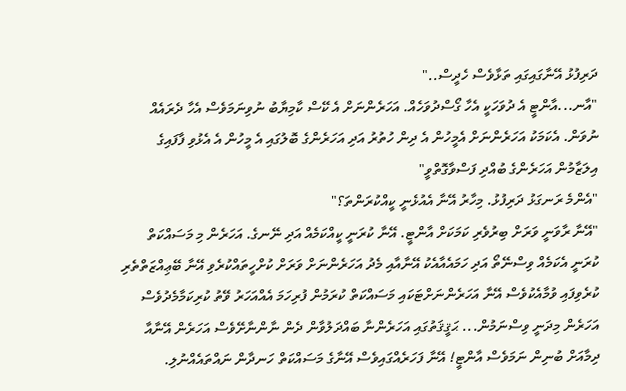ދަރިފުޅު އޭނާގައިގައި ތަޅާވެސް ހެދީސް.."
"އާނ...އާންޓީ އެ ދުވަހަކީ އެހާ ގޯސްދުވަހެއް. އަހަރެންނަށް އެ ކޭސް ކާމިޔާބު ނުވިނަމަވެސް އެހާ ދެރައެއް ނުވަން. އެކަމަކު އަހަރެންނަށް އެމީހުން އެ ދިން ހުތުރު އަދި އަހަރެންގެ ބޮލުގައި އެ މީހުން އެ އެޅުވި ފާފައިގެ އިލަޒާމުން އަހަރެންގެ ބުއްދި ފަސްވާގޮތްވީ"
"އެންމެ ރަނގަޅު ދަރިފުޅު. މިހާރު އޭނާ އެއުޅެނީ ކީއްކުރަންތަ؟"
"އޭނާ ރާވަނީ ވަރަށް ބިރުވެރި ކަމަކަށް އާންޓީ. އޭނާ ކުރަނީ ކީއްކަމެއް އަދި ނޭނގެ. އަހަރެން މި މަސައްކަތް ކުރަނީ އެކަމެއް ވިސްނޭތޯ އަދި ހަމައެއާއެކު އޭނާއާއި މެދު އަހަރެންނަށް ވަރަށް ކުށްހީތައްކުރެވި އޭނާ ބޭޢިއްޒަތްތެރި ކުރެވިފައި ވުމާއެކުވެސް އޭނާ އަހަރެންނަށްޓަކައި މަސައްކަތް ކުރަމުން ފުރިހަމަ އެއްއަހަރު ވޭތު ކުރިކަމާމެދުވެސް އަހަރެން މިދަނީ ވިސްނަމުން... ޙަޤީޤަތުގައި އަހަރެންނާ ބައްދަލުވާން ދެން ނާންނާށޭވެސް އަހަރެން އޭނާއާ ދިމާއަށް ބުނިން ނަމަވެސް އާންޓީ! އޭނާ ފަހަރެއްގައިވެސް އޭނާގެ މަސައްކަތް ހަނދާން ނައްތައެއްނުލި.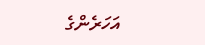އަހަރެންގެ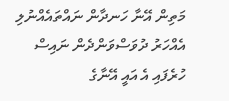މަތިން އޭނާ ހަނދާން ނައްތައެއްނުލި އެއްހަރު ދުވަސްވަންދެން ނައިސް ހުރެފައި އެ އައީ އޭނާގެ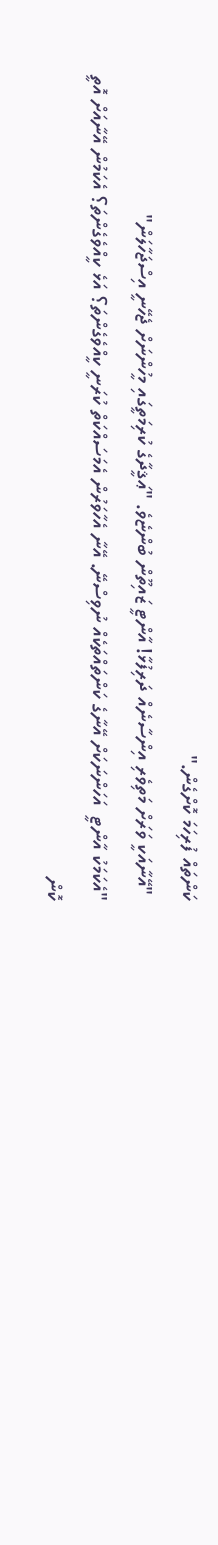ކަންތައް ފުރިހަމަ ކޮށްގެން."
 "އޭނާއަކީ ވަރަށް މަތިވެރި އިންސާނެއް ދަރިފުޅާ! އާންޓީ ޒައިތޫން ބުންޏެވެ. "ޢަޤީދާގެ ކުރިމަތީގައި މީހުންނަށް ޖެހޭނީ އިސްޖަހާލަން"
"އެކަމަކު އާންޓީ  އަހަންނަކަށް އޭނާގެ ކަންތައްތަކެއް ނުވިސްނޭ. އޭނާ އެހާވަރުން އެމަސައްކަތް ކުރަނީ ކީއްވެގެންތަ؟ އަޅެ ކީއްވެގެންތަ؟ އެކަމުން އޭނާއަށް އޮތީ ކޮން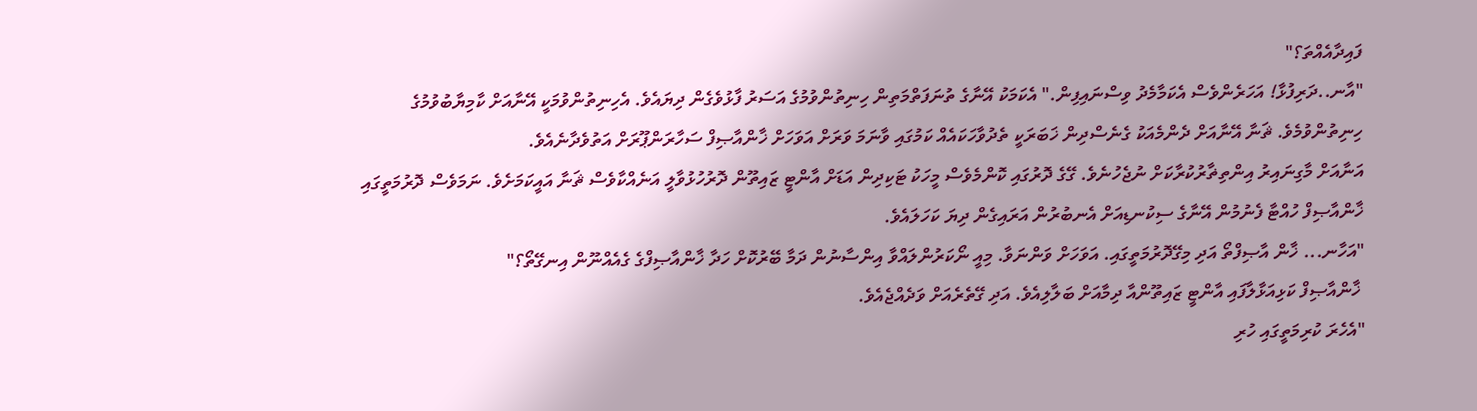ފައިދާއެއްތަ؟"
"އާނ..ދަރިފުޅާ! އަހަރެންވެސް އެކަމާމެދު ވިސްނައިފިން." އެކަމަކު އޭނާގެ ތުނަފަތްމަތިން ހިނިތުންވުމުގެ އަސަރު ފާޅުވެގެން ދިޔައެވެ. އެހިނިތުންވުމަކީ އޭނާއަށް ކާމިޔާބުވުމުގެ ހިނިތުންވުމެވެ. ޘަނާ އޭނާއަށް ދެންމެއަކު ގެނެސްދިން ޚަބަރަކީ ތެދުވާހަކައެއް ކަމުގައި ވާނަމަ ވަރަށް އަވަހަށް ޚާންއާޞިފް ސަހާރަންޕޫރަށް އަތުވެދާނެއެވެ.
އަނާއަށް މާގިނައިރު އިންތިޡާރުކުރާކަށް ނުޖެހުނެވެ. ގޭގެ ދޮރުގައި ކޮންމެވެސް މީހަކު ޓަކިދިން އަޑަށް އާންޓީ ޒައިތޫން ދޮރުހުޅުވާލީ އަނެއްކާވެސް ޘަނާ އައީކަމަށެވެ. ނަމަވެސް ދޮރުމަތީގައި ޚާންއާޞިފް ހުއްޓާ ފެނުމުން އޭނާގެ ސިކުނޑިއަށް އެނބުރުން އަރައިގެން ދިޔަ ކަހަލައެވެ.
"އަހާނ... ޚާން އާޞިފްތޯ އަދި މިގޭދޮރުމަތީގައި. އަވަހަށް ވަންނަވާ. މިއީ ނޯކަރުންލައްވާ އިންސާނުން ދަމާ ބޭރުކޮށް ހަދާ ޚާންއާޞިފްގެ ގެއެއްނޫން އިނގޭތޯ؟"
 ޚާންއާޞިފް ކަޅިއަޅާލާފައި އާންޓީ ޒައިތޫންއާ ދިމާއަށް ބަލާލިއެވެ. އަދި ގޭތެރެއަށް ވަދެއްޖެއެވެ.
"އެހެރަ ކުރިމަތީގައި ހުރި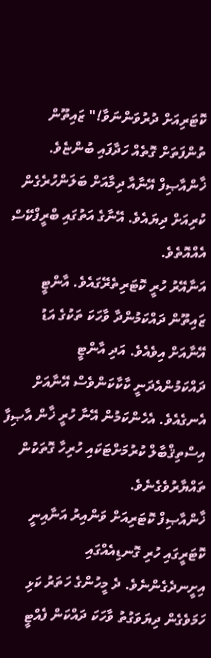ކޮޓަރިއަށް ދުރުވަންނަވާ!" ޒައިތޫން ތުންފަތަށް ގޮތެއް ހަދާފައި ބުންޏެވެ. ޚާންއާޞިފް އޭނާއާ ދިމާއަށް ބަލަންހުރެގެން ކުރިއަށް ދިޔައެވެ. އޭނާގެ އަތުގައި ބްރީފްކޭސް އެއްއޮތެވެ.
އަނާއޭރު ހުރީ ކޮޓަރިތެރޭގައެވެ. އާންޓީ ޒައިތޫން ދައްކަމުންދާ ވާހަކަ ތަކުގެ އަޑު އޭނާއަށް އިވެއެވެ. އަދި އާންޓީ ދައްކަމުންއެދަނީ ކާކާކަންވެސް އޭނާއަށް އެނގެއެވެ. އެހެންކަމުން އޭނާ ހުރީ ޚާން އާޞިފާ އިސްތިޤްބާލް ކުރުމަށްޓަކައި ހުރިހާ ގޮތަކުން ތައްޔާރުވެގެނެވެ.
ޚާންއާޞިފް ކޮޓަރިއަށް ވަންއިރު އަނާއިނީ ކޮޓަރީގައި ހުރި ގޮނޑިއެއްގައި އިށީނދެގެންނެވެ. ދެ މީހުންގެ ހަތަރު ކަޅި ހަމަވެގެން ދިޔަވަގުތު ވާހަކަ ދައްކަން ފެއްޓީ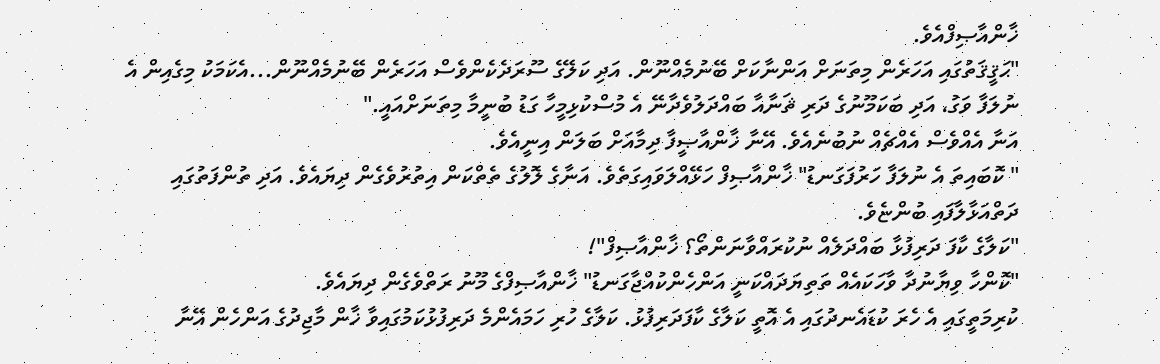ޚާންއާޞިފްއެވެ.
"ޙަޤީޤަތުގައި އަހަރެން މިތަނަށް އަންނާކަށް ބޭނުމެއްނޫން. އަދި ކަލޭގެ ސޫރަދެކެންވެސް އަހަރެން ބޭނުމެއްނޫން...އެކަމަކު މިގެއިން އެ ނުލަފާ ވަގު، އަދި ބަކަމޫނުގެ ދަރި ޘަނާއާ ބައްދަލުވެދާނޭ އެ މުސްކުޅިމީހާ ގަޑު ބުނީމާ މިތަނަށްއައީ."
އަނާ އެއްވެސް އެއްޗެއް ނުބުނެއެވެ. އޭނާ ޚާންއާޞީފާ ދިމާއަށް ބަލަން އިނީއެވެ.
" ކޮބައިތަ އެ ނުލަފާ ހަރުފަގަނޑު" ޚާންއާޞިފް ހަޅޭއްލަވައިގަތެވެ. އަނާގެ ލޮލުގެ ތެތްކަން އިތުރުވެގެން ދިޔައެވެ. އަދި ތުންފަތުގައި ދަތްއަޅާލާފައި ބުންޏެވެ.
"ކަލާގެ ކާފަ ދަރިފުޅާ ބައްދަލެއް ނުކުރައްވާނަންތޯ؟ ޚާންއާޞިފް"!
"ކޮންހާ ވިޔާނުދާ ވާހަކައެއް ތަތިޔަދައްކަނީ އަންހެންކުއްޖާގަނޑު" ޚާންއާޞިފްގެ މޫނު ރަތްވެގެން ދިޔައެވެ.
ކުރިމަތީގައި އެ ހެރަ ކުޑައެނދުގައި އެ އޮތީ ކަލާގެ ކާފަދަރިފުޅު. ކަލާގެ ހުރި ހަމައެންމެ ދަރިފުޅުކަމުގައިވާ ޚާން މާޖިދުގެ އަންހެން އޭނާ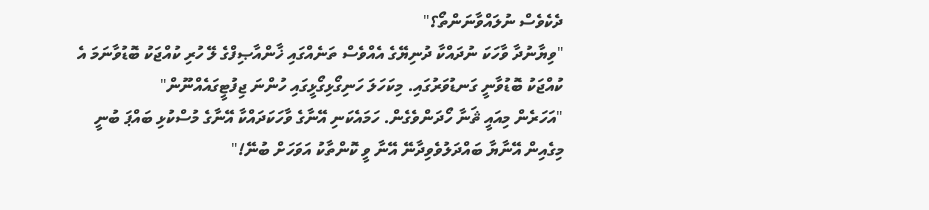ދެކެވެސް ނުލައްވާނަންތޯ؟"
"ވިޔާނުދާ ވާހަކަ ނުދައްކާ ދުނިޔޭގެ އެއްވެސް ތަނެއްގައި ޚާންއާޞިފްގެ ލޭ ހުރި ކުއްޖަކު ބޮޑުވާނަމަ އެ ކުއްޖަކު ބޮޑުވާނީ ގަނޑުވަރުގައި. މިކަހަލަ ހަނިގޯޅިގޯޅީގައި ހުންނަ ޖިފުޓީގައެއްނޫން"
"އަހަރެން މިއައީ ޘަނާ ހޯދަންވެގެން. ހަމައެކަނި އޭނާގެ ވާހަކަދައްކާ އޭނާގެ މުސްކުޅި ބައްޕަ ބުނީ މިގެއިން އޭނާޔާ ބައްދަލުވެވިދާނޭ އޭނާ ވީ ކޮންތާކު އަވަހަށް ބުނޭ!"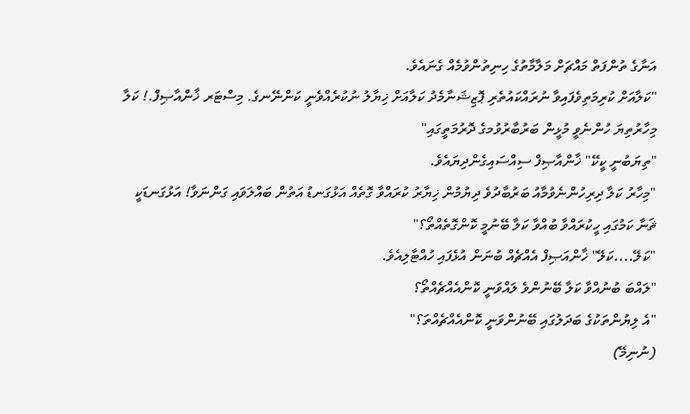އަނާގެ ތުންފަތް މައްޗަށް މަލާމާތުގެ ހިނިތުންވުމެއް ގެނައެވެ.
"ކަލާއަށް ކުރިމަތިވެފައިވާ ނުރައްކައުތެރި ޕޮޒިޝަނާމެދު ކަލާއަށް ޚިޔާލު ނުކުރެއްވެނީ ކަންނޭނގެ. މިސްޓަރ ޚާންއާޞިފް.! ކަލާ މިހާރުތިޔަ ހުންނެވީ މުޅީން ބަރުބާރުވުމގެ ދޮރުމަތީގައި"
"ތިޔަބުނީ ކީކޭ" ޚާންއާޞިފް ސިއްސައިގެންދިޔައެވެ.
"މިހާރު ކަލާ ދިރިހުންނެވުމާއު ބަރުބާދުވެ ދިޔުމުން ޚިޔާރު ކުރައްވާ ގޮތެއް އަޅުގަނޑު އަތުން ބައްލަވައި ގަންނަވާ! އަޅުގަނޑަކީ ޘަނާ ކަމުގައި ހީކުރައްވާ ބުއްވާ ކަލާ ބޭނުމީ ކޮންގޮތެއްތޯ؟"
"ކަލޭ....ކަލޭ" ޚާންއަޞިފް އެއްޗެއް ބުނަން އުޅެފައި ހުއްޓާލިއެވެ.
"ލައްބަ ބުނުއްވާ ކަލާ ބޭނުންވެ ލައްވަނީ ކޮންއެއްޗެއްތޯ؟
"އެ ލިޔުންތަކުގެ ބަދަލުގައި ބޭނުންވަނީ ކޮންއެއްޗެއްތަ؟"
(ނުނިމޭ)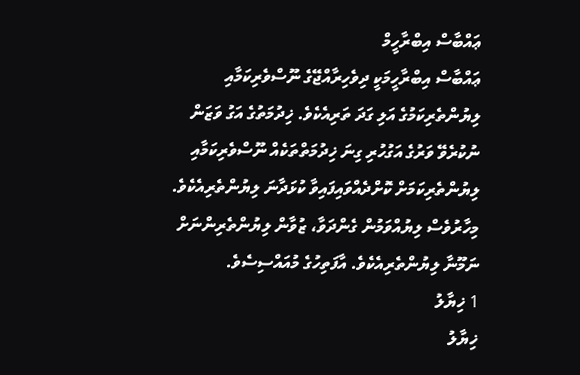ޢައްބާސް އިބްރާހީމް
ޢައްބާސް އިބްރާހީމަކީ ދިވެހިރާއްޖޭގެ ނޫސްވެރިކަމާއި ލިޔުންތެރިކަމުގެ އަލި ގަދަ ތަރިއެކެވެ. ޚިދުމަތުގެ އަގު ވަޒަން ނުކުރެވޭ ވަރުގެ އަގުހުރި ގިނަ ޚިދުމަތްތަކެއް ނޫސްވެރިކަމާއި ލިޔުންތެރިކަމަށް ކޮށްދެއްވައިފައިވާ ކުޅަދާނަ ލިޔުންތެރިއެކެވެ. މިހާރުވެސް ލިޔުއްވަމުން ގެންދަވާ، ޒުވާން ލިޔުންތެރިންނަށް ނަމޫނާ ލިޔުންތެރިއެކެވެ. އާފަތިހުގެ މުއައްސިސެވެ.
1 ޚިޔާލު
ޚިޔާލު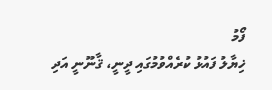ފޯމު
ޚިޔާލު ފައުޅު ކުރެއްވުމުގައި ދީނީ، ޤާނޫނީ އަދި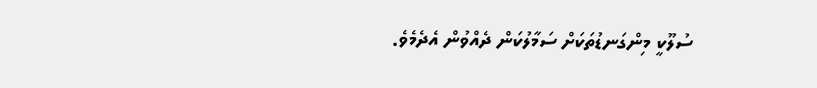ސުލޫކީ މިންގަނޑުތަކަށް ސަމާލުކަން ދެއްވުން އެދެމެވެ.